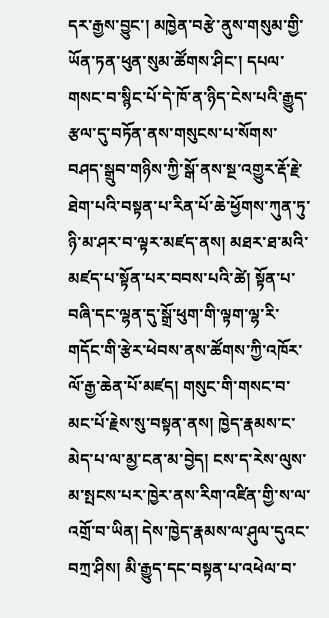དར་རྒྱས་བྱུང་། མཁྱེན་བརྩེ་ནུས་གསུམ་གྱི་ཡོན་ཏན་ཕུན་སུམ་ཚོགས་ཤིང་། དཔལ་གསང་བ་སྙིང་པོ་དེ་ཁོ་ན་ཉིད་ངེས་པའི་རྒྱུད་རྩལ་དུ་བཏོན་ནས་གསུངས་པ་སོགས་བཤད་སྒྲུབ་གཉིས་ཀྱི་སྒོ་ནས་སྔ་འགྱུར་རྡོ་རྗེ་ཐེག་པའི་བསྟན་པ་རིན་པོ་ཆེ་ཕྱོགས་ཀུན་ཏུ་ཉི་མ་ཤར་བ་ལྟར་མཛད་ནས། མཐར་ཐ་མའི་མཛད་པ་སྟོན་པར་བབས་པའི་ཚེ། སྟོན་པ་བཞི་དང་ལྷན་དུ་སྒྲོ་ཕུག་གི་ལྟག་ལྷ་རི་གདོང་གི་རྩེར་ཕེབས་ནས་ཚོགས་ཀྱི་འཁོར་ལོ་རྒྱ་ཆེན་པོ་མཛད། གསུང་གི་གསང་བ་མང་པོ་རྗེས་སུ་བསྟན་ནས། ཁྱེད་རྣམས་ང་མེད་པ་ལ་མྱ་ངན་མ་བྱེད། ངས་ད་རེས་ལུས་མ་སྤངས་པར་ཁྱེར་ནས་རིག་འཛིན་གྱི་ས་ལ་འགྲོ་བ་ཡིན། དེས་ཁྱེད་རྣམས་ལ་ཤུལ་དུའང་བཀྲ་ཤིས། མི་རྒྱུད་དང་བསྟན་པ་འཕེལ་བ་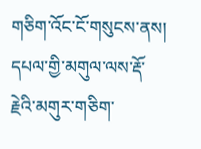གཅིག་འོང་ངོ་གསུངས་ནས། དཔལ་གྱི་མགུལ་ལས་རྡོ་རྗེའི་མགུར་གཅིག་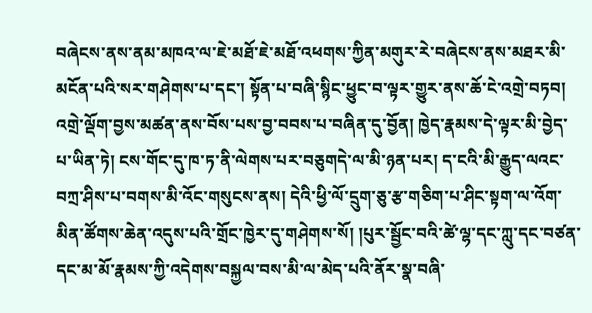བཞེངས་ནས་ནམ་མཁའ་ལ་ཇེ་མཐོ་ཇེ་མཐོ་འཕགས་ཀྱིན་མགུར་རེ་བཞེངས་ནས་མཐར་མི་མངོན་པའི་སར་གཤེགས་པ་དང་། སྟོན་པ་བཞི་སྙིང་ཕྱུང་བ་ལྟར་གྱུར་ནས་ཆོ་ངེ་འགྲེ་བཏབ། འགྲེ་ལྡོག་བྱས་མཚན་ནས་བོས་པས་བྱ་བབས་པ་བཞིན་དུ་བྱོན། ཁྱེད་རྣམས་དེ་ལྟར་མི་བྱེད་པ་ཡིན་ཏེ། ངས་གོང་དུ་ཁ་ཏ་ནི་ལེགས་པར་བཅུགདེ་ལ་མི་ཉན་པར། ད་ངའི་མི་རྒྱུད་ལའང་བཀྲ་ཤིས་པ་བགས་མི་འོང་གསུངས་ནས། དེའི་ཕྱི་ལོ་དྲུག་ཅུ་རྩ་གཅིག་པ་ཤིང་སྟག་ལ་འོག་མིན་ཚོགས་ཆེན་འདུས་པའི་གྲོང་ཁྱེར་དུ་གཤེགས་སོ། །པུར་སྦྱོང་བའི་ཚེ་ལྷ་དང་ཀླུ་དང་བཙན་དང་མ་མོ་རྣམས་ཀྱི་འདེགས་བསྐྱལ་བས་མི་ལ་མེད་པའི་ནོར་སྣ་བཞི་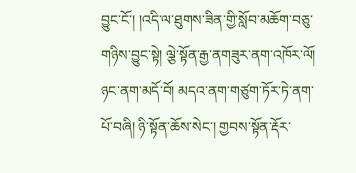བྱུང་ངོ་། །འདི་ལ་ཐུགས་ཟིན་གྱི་སློབ་མཆོག་བཅུ་གཉིས་བྱུང་སྟེ། ལྕེ་སྟོན་རྒྱ་ནགཟུར་ནག་འཁོར་ལོ། ཉང་ནག་མདོ་བོ། མདའ་ནག་གཙུག་ཏོར་ཏེ་ནག་པོ་བཞི། ཉི་སྟོན་ཆོས་སེང་། གྱབས་སྟོན་རྡོར་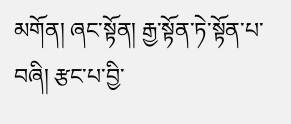མགོན། ཞང་སྟོན། རྒྱ་སྟོན་ཏེ་སྟོན་པ་བཞི། རྩང་པ་བྱི་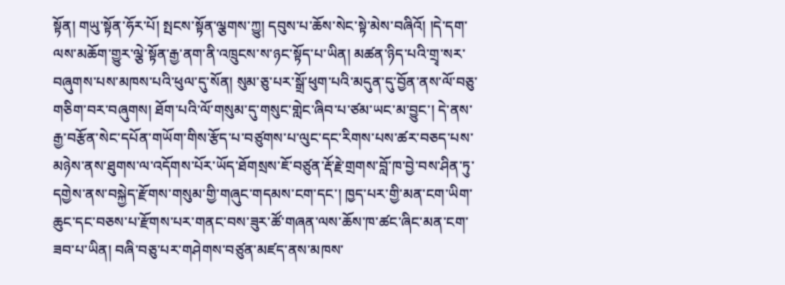སྟོན། གཡུ་སྟོན་ཧོར་པོ། སྤངས་སྟོན་ལྕགས་ཀྱུ། དབུས་པ་ཆོས་སེང་སྟེ་མེས་བཞིའོ། །དེ་དག་ལས་མཆོག་གྱུར་ལྕེ་སྟོན་རྒྱ་ནག་ནི་འཁྲུངས་ས་ཉང་སྟོད་པ་ཡིན། མཚན་ཉིད་པའི་གྲྭ་སར་བཞུགས་པས་མཁས་པའི་ཕུལ་དུ་སོན། སུམ་ཅུ་པར་སྒྲོ་ཕུག་པའི་མདུན་དུ་བྱོན་ནས་ལོ་བཅུ་གཅིག་བར་བཞུགས། ཐོག་པའི་ལོ་གསུམ་དུ་གསུང་གླེང་ཞིབ་པ་ཙམ་ཡང་མ་བྱུང་། དེ་ནས་རྒྱ་བརྩོན་སེང་དཔོན་གཡོག་གིས་རྩོད་པ་བཙུགས་པ་ལུང་དང་རིགས་པས་ཚར་བཅད་པས་མཉེས་ནས་ཐུགས་ལ་འདོགས་པོར་ཡོད་ཐོགསྲས་ཇོ་བཙུན་རྡོ་རྗེ་གྲགས་བློ་ཁ་བྱེ་བས་ཤིན་ཏུ་དགྱེས་ནས་བསྐྱེད་རྫོགས་གསུམ་གྱི་གཞུང་གདམས་ངག་དང་། ཁྱད་པར་གྱི་མན་ངག་ཡིག་ཆུང་དང་བཅས་པ་རྫོགས་པར་གནང་བས་ཟུར་ཚོ་གཞན་ལས་ཆོས་ཁ་ཚང་ཞིང་མན་ངག་ཟབ་པ་ཡིན། བཞི་བཅུ་པར་གཤེགས་བཙུན་མཛད་ནས་མཁས་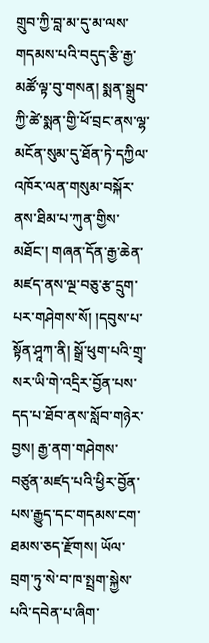གྲུབ་ཀྱི་བླ་མ་དུ་མ་ལས་གདམས་པའི་བདུད་རྩི་རྒྱ་མཚོ་ལྟ་བུ་གསན། སྨན་སྒྲུབ་ཀྱི་ཚེ་སྨན་གྱི་ཕོ་བྲང་ནས་ལྷ་མངོན་སུམ་དུ་ཐོན་ཏེ་དཀྱིལ་འཁོར་ལན་གསུམ་བསྐོར་ནས་ཐིམ་པ་ཀུན་གྱིས་མཐོང་། གཞན་དོན་རྒྱ་ཆེན་མཛད་ནས་ལྔ་བཅུ་རྩ་དྲུག་པར་གཤེགས་སོ། །དབུས་པ་སྟོན་ཤཱཀ་ནི། སྒྲོ་ཕུག་པའི་གྲྭ་སར་ཡི་གེ་འདྲིར་བྱོན་པས་དད་པ་ཐོབ་ནས་སློབ་གཉེར་བྱས། རྒྱ་ནག་གཤེགས་བཙུན་མཛད་པའི་ཕྱིར་བྱོན་པས་རྒྱུད་དང་གདམས་ངག་ཐམས་ཅད་རྫོགས། ཡོལ་བྲག་ཏུ་སེ་བ་ཁ་སྤྲག་སྐྱེས་པའི་དབེན་པ་ཞིག་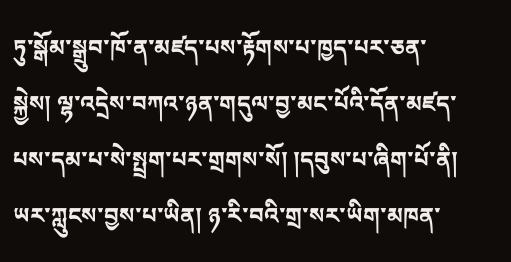ཏུ་སྒོམ་སྒྲུབ་ཁོ་ན་མཛད་པས་རྟོགས་པ་ཁྱད་པར་ཅན་སྐྱེས། ལྷ་འདྲེས་བཀའ་ཉན་གདུལ་བྱ་མང་པོའི་དོན་མཛད་པས་དམ་པ་སེ་སྤྲག་པར་གྲགས་སོ། །དབུས་པ་ཞིག་པོ་ནི། ཡར་ཀླུངས་བྱས་པ་ཡིན། ཉ་རི་བའི་གྲ་སར་ཡིག་མཁན་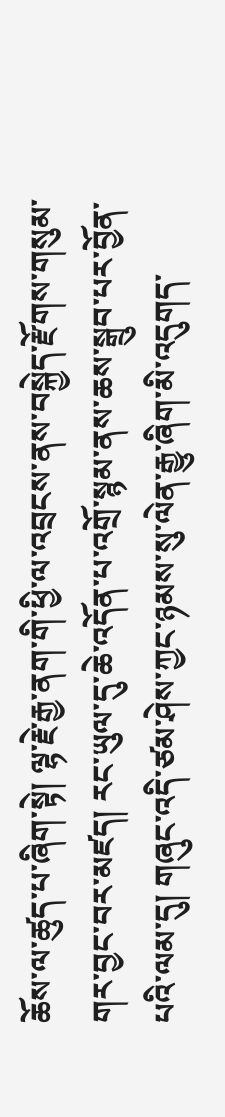ཆོས་ལ་ཚུད་པ་ཞིག་སྟེ། ལྷ་རྗེ་རྒྱ་ནག་གི་ཕྱི་ལ་འབྲངས་ནས་བསྐྱེད་རྫོགས་གསུམ་གར་བྱང་བར་མཛད། རང་ཡུལ་དུ་ཆེ་འདོན་པ་འགྲོ་སྙམ་ནས་ཆས་སྒྲུབ་པར་བྱོན་པའི་ལམ་དུ། གཞུང་འདི་ཙམ་ཤེས་ཀྱང་ཉམས་སུ་ལེན་རྒྱུ་ཞིག་མི་འདུགད་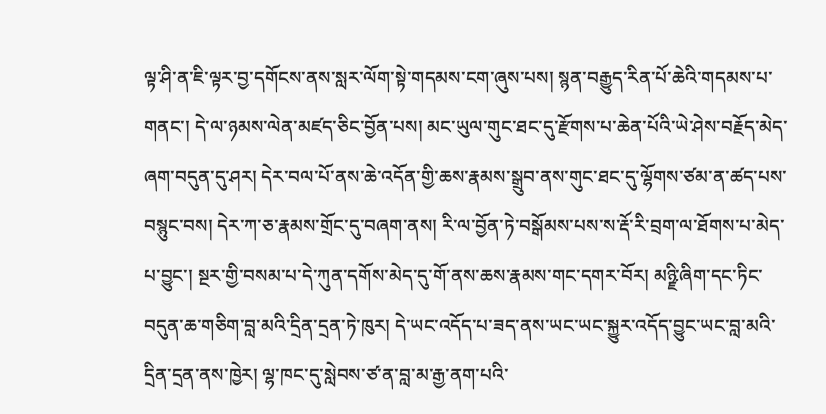ལྟ་ཤི་ན་ཇི་ལྟར་བྱ་དགོངས་ནས་སླར་ལོག་སྟེ་གདམས་ངག་ཞུས་པས། སྙན་བརྒྱུད་རིན་པོ་ཆེའི་གདམས་པ་གནང་། དེ་ལ་ཉམས་ལེན་མཛད་ཅིང་བྱོན་པས། མང་ཡུལ་གུང་ཐང་དུ་རྫོགས་པ་ཆེན་པོའི་ཡེ་ཤེས་བརྗོད་མེད་ཞག་བདུན་དུ་ཤར། དེར་བལ་པོ་ནས་ཆེ་འདོན་གྱི་ཆས་རྣམས་སྒྲུབ་ནས་གུང་ཐང་དུ་ལྷོགས་ཙམ་ན་ཚད་པས་བསྙུང་བས། དེར་ཀ་ཅ་རྣམས་གྲོང་དུ་བཞག་ནས། རི་ལ་བྱོན་ཏེ་བསྒོམས་པས་ས་རྡོ་རི་བྲག་ལ་ཐོགས་པ་མེད་པ་བྱུང་། སྔར་གྱི་བསམ་པ་དེ་ཀུན་དགོས་མེད་དུ་གོ་ནས་ཆས་རྣམས་གང་དགར་བོར། མཉྫི་ཞིག་དང་ཏིང་བདུན་ཆ་གཅིག་བླ་མའི་དྲིན་དྲན་ཏེ་ཁུར། དེ་ཡང་འདོད་པ་ཟད་ནས་ཡང་ཡང་སྐྱུར་འདོད་བྱུང་ཡང་བླ་མའི་དྲིན་དྲན་ནས་ཁྱེར། ལྷ་ཁང་དུ་སླེབས་ཙ་ན་བླ་མ་རྒྱ་ནག་པའི་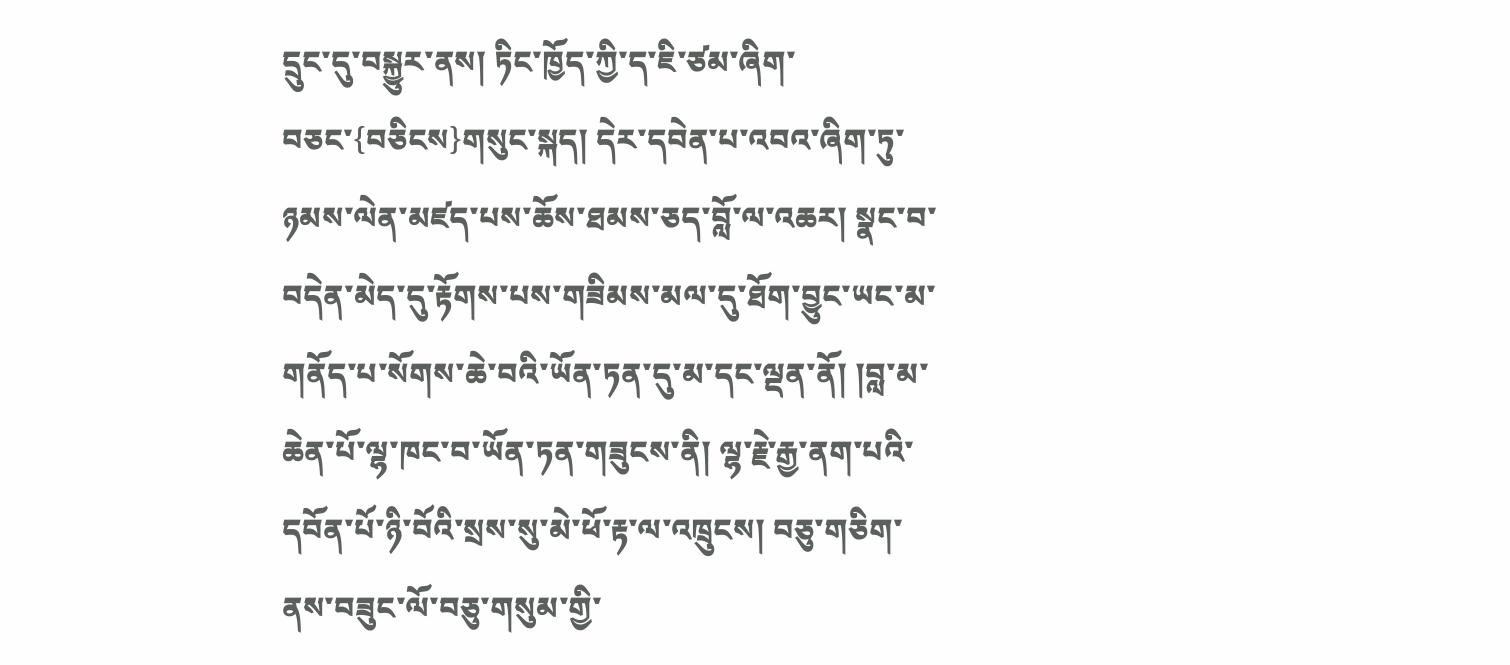དྲུང་དུ་བསྐྱུར་ནས། ཏིང་ཁྱོད་ཀྱི་ད་ཇི་ཙམ་ཞིག་བཅང་{བཅིངས}གསུང་སྐད། དེར་དབེན་པ་འབའ་ཞིག་ཏུ་ཉམས་ལེན་མཛད་པས་ཆོས་ཐམས་ཅད་བློ་ལ་འཆར། སྣང་བ་བདེན་མེད་དུ་རྟོགས་པས་གཟིམས་མལ་དུ་ཐོག་བྱུང་ཡང་མ་གནོད་པ་སོགས་ཆེ་བའི་ཡོན་ཏན་དུ་མ་དང་ལྡན་ནོ། །བླ་མ་ཆེན་པོ་ལྷ་ཁང་བ་ཡོན་ཏན་གཟུངས་ནི། ལྷ་རྗེ་རྒྱ་ནག་པའི་དབོན་པོ་ཉི་བོའི་སྲས་སུ་མེ་ཕོ་རྟ་ལ་འཁྲུངས། བཅུ་གཅིག་ནས་བཟུང་ལོ་བཅུ་གསུམ་གྱི་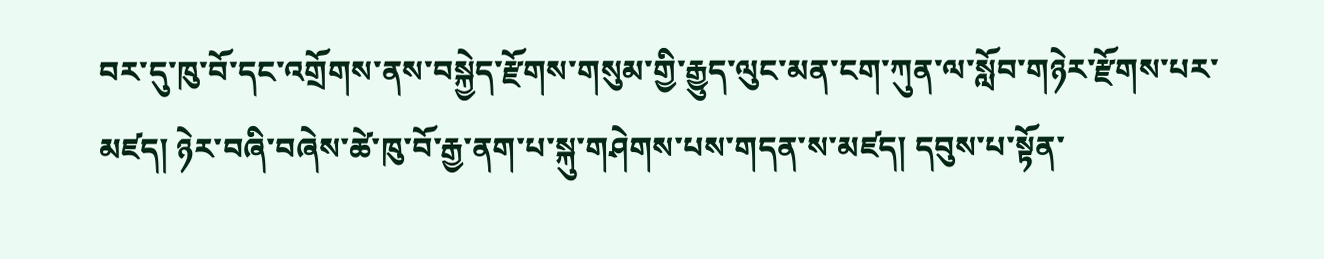བར་དུ་ཁུ་བོ་དང་འགྲོགས་ནས་བསྐྱེད་རྫོགས་གསུམ་གྱི་རྒྱུད་ལུང་མན་ངག་ཀུན་ལ་སློབ་གཉེར་རྫོགས་པར་མཛད། ཉེར་བཞི་བཞེས་ཚེ་ཁུ་བོ་རྒྱ་ནག་པ་སྐུ་གཤེགས་པས་གདན་ས་མཛད། དབུས་པ་སྟོན་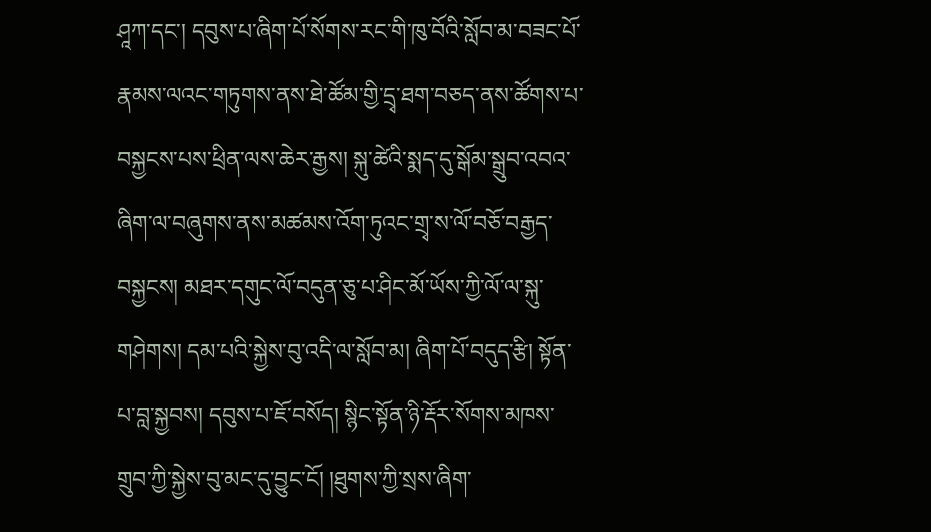ཤཱཀ་དང་། དབུས་པ་ཞིག་པོ་སོགས་རང་གི་ཁུ་བོའི་སློབ་མ་བཟང་པོ་རྣམས་ལའང་གཏུགས་ནས་ཐེ་ཚོམ་གྱི་དྲྭ་ཐག་བཅད་ནས་ཚོགས་པ་བསྐྱངས་པས་ཕྲིན་ལས་ཆེར་རྒྱས། སྐུ་ཚེའི་སྨད་དུ་སྒོམ་སྒྲུབ་འབའ་ཞིག་ལ་བཞུགས་ནས་མཚམས་འོག་ཏུའང་གྲྭ་ས་ལོ་བཅོ་བརྒྱད་བསྐྱངས། མཐར་དགུང་ལོ་བདུན་ཅུ་པ་ཤིང་མོ་ཡོས་ཀྱི་ལོ་ལ་སྐུ་གཤེགས། དམ་པའི་སྐྱེས་བུ་འདི་ལ་སློབ་མ། ཞིག་པོ་བདུད་རྩི། སྟོན་པ་བླ་སྐྱབས། དབུས་པ་ཇོ་བསོད། སྙིང་སྟོན་ཉི་རྡོར་སོགས་མཁས་གྲུབ་ཀྱི་སྐྱེས་བུ་མང་དུ་བྱུང་ངོ། །ཐུགས་ཀྱི་སྲས་ཞིག་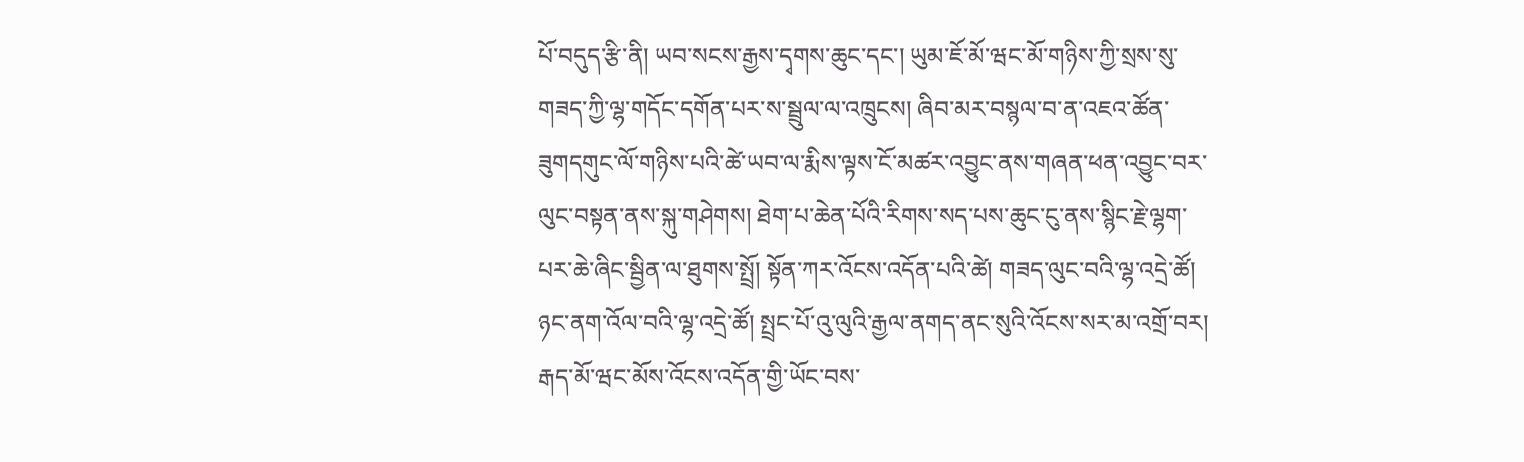པོ་བདུད་རྩི་ནི། ཡབ་སངས་རྒྱས་དྭགས་ཆུང་དང་། ཡུམ་ཇོ་མོ་ཝང་མོ་གཉིས་ཀྱི་སྲས་སུ་གཟད་ཀྱི་ལྷ་གདོང་དགོན་པར་ས་སྦྲུལ་ལ་འཁྲུངས། ཞིབ་མར་བསྙལ་བ་ན་འཇའ་ཚོན་ཟུགདགུང་ལོ་གཉིས་པའི་ཚེ་ཡབ་ལ་རྨིས་ལྟས་ངོ་མཚར་འབྱུང་ནས་གཞན་ཕན་འབྱུང་བར་ལུང་བསྟན་ནས་སྐུ་གཤེགས། ཐེག་པ་ཆེན་པོའི་རིགས་སད་པས་ཆུང་ངུ་ནས་སྙིང་རྗེ་ལྷག་པར་ཆེ་ཞིང་སྦྱིན་ལ་ཐུགས་སྤྲོ། སྟོན་ཀར་འོངས་འདོན་པའི་ཚེ། གཟད་ལུང་བའི་ལྷ་འདྲེ་ཚོ། ཉང་ནག་འོལ་བའི་ལྷ་འདྲེ་ཚོ། སྤྲང་པོ་འུ་ལུའི་རྒྱལ་ནགད་ནང་སུའི་འོངས་སར་མ་འགྲོ་བར། རྒད་མོ་ཝང་མོས་འོངས་འདོན་གྱི་ཡོང་བས་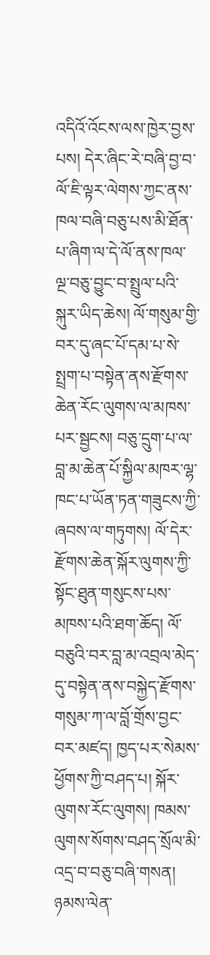འདིའོ་འོངས་ལས་ཁྱེར་བྱས་པས། དེར་ཞིང་རེ་བཞི་བྱ་བ་ལོ་ཇི་ལྟར་ལེགས་ཀྱང་ནས་ཁལ་བཞི་བཅུ་པས་མི་ཐོན་པ་ཞིག་ལ་དེ་ལོ་ནས་ཁལ་ལྔ་བཅུ་བྱུང་བ་སྤྲུལ་པའི་སྐུར་ཡིད་ཆེས། ལོ་གསུམ་གྱི་བར་དུ་ཞང་པོ་དམ་པ་སེ་སྤྲག་པ་བསྟེན་ནས་རྫོགས་ཆེན་རོང་ལུགས་ལ་མཁས་པར་སྦྱངས། བཅུ་དྲུག་པ་ལ་བླ་མ་ཆེན་པོ་སྐྱིལ་མཁར་ལྷ་ཁང་པ་ཡོན་ཏན་གཟུངས་ཀྱི་ཞབས་ལ་གཏུགས། ལོ་དེར་རྫོགས་ཆེན་སྐོར་ལུགས་ཀྱི་སྟོང་ཐུན་གསུངས་པས་མཁས་པའི་ཐག་ཆོད། ལོ་བཅུའི་བར་བླ་མ་འབྲལ་མེད་དུ་བསྟེན་ནས་བསྐྱེད་རྫོགས་གསུམ་ཀ་ལ་བློ་གྲོས་བྱང་བར་མཛད། ཁྱད་པར་སེམས་ཕྱོགས་ཀྱི་བཤད་པ། སྐོར་ལུགས་རོང་ལུགས། ཁམས་ལུགས་སོགས་བཤད་སྲོལ་མི་འདྲ་བ་བཅུ་བཞི་གསན། ཉམས་ལེན་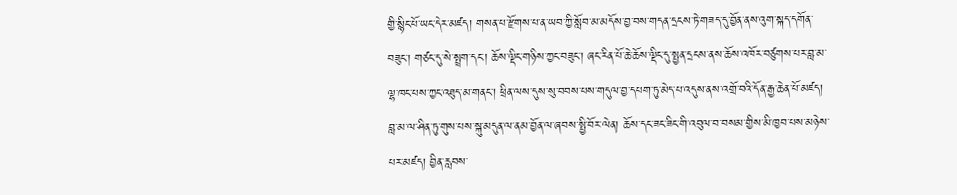གྱི་སྙིང་པོ་ཡང་དེར་མཛད། གསན་པ་རྫོགས་པ་ན་ཡབ་ཀྱི་སློབ་མ་མདོས་བྱ་བས་གདན་དྲངས་ཏེ་གཟད་དུ་བྱོན་ནས་འུག་སྐད་དགོན་བཟུང་། གཙང་དུ་སེ་སྤྲག་དང་། ཆོས་ལྡིང་གཉིས་ཀྱང་བཟུང་། ཞང་རིན་པོ་ཆེ་ཆོས་ལྡིང་དུ་སྤྱན་དྲངས་ནས་ཆོས་འཁོར་བཙུགས་པར་བླ་མ་ལྷ་ཁང་པས་ཀྱང་འཐུད་མ་གནང་། ཕྲིན་ལས་དུས་སུ་བབས་པས་གདུལ་བྱ་དཔག་ཏུ་མེད་པ་འདུས་ནས་འགྲོ་བའི་དོན་རྒྱ་ཆེན་པོ་མཛད། བླ་མ་ལ་ཤིན་ཏུ་གུས་པས་སྐུ་མདུན་ལ་ནམ་བྱོན་ལ་ཞབས་སྤྱི་བོར་ལེན། ཆོས་དང་ཟང་ཟིང་གི་འབུལ་བ་བསམ་གྱིས་མི་ཁྱབ་པས་མཉེས་པར་མཛད། བྱིན་རླབས་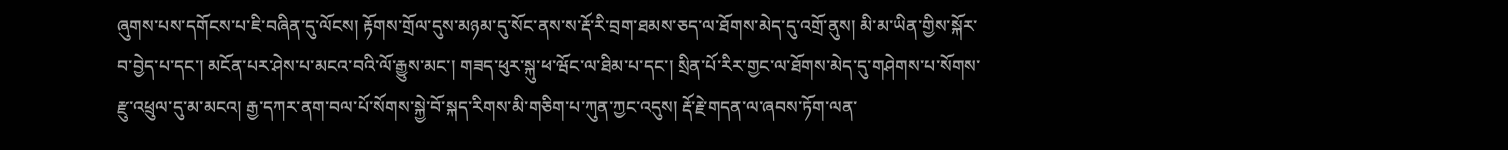ཞུགས་པས་དགོངས་པ་ཇི་བཞིན་དུ་ལོངས། རྟོགས་གྲོལ་དུས་མཉམ་དུ་སོང་ནས་ས་རྡོ་རི་བྲག་ཐམས་ཅད་ལ་ཐོགས་མེད་དུ་འགྲོ་ནུས། མི་མ་ཡིན་གྱིས་སྐོར་བ་བྱེད་པ་དང་། མངོན་པར་ཤེས་པ་མངའ་བའི་ལོ་རྒྱུས་མང་། གཟད་ཕུར་སྐུ་ཕ་ཝོང་ལ་ཐིམ་པ་དང་། སྲིན་པོ་རིར་གྱང་ལ་ཐོགས་མེད་དུ་གཤེགས་པ་སོགས་རྫུ་འཕྲུལ་དུ་མ་མངའ། རྒྱ་དཀར་ནག་བལ་པོ་སོགས་སྐྱེ་བོ་སྐད་རིགས་མི་གཅིག་པ་ཀུན་ཀྱང་འདུས། རྡོ་རྗེ་གདན་ལ་ཞབས་ཏོག་ལན་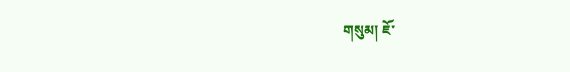གསུམ། ཇོ་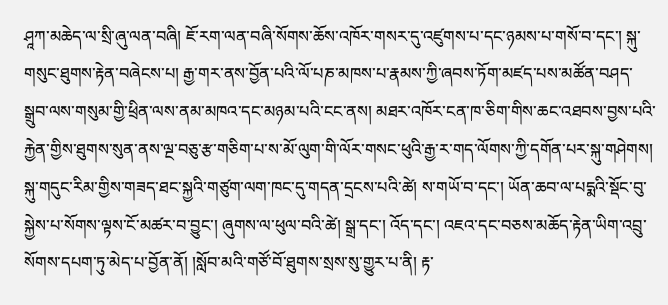ཤཱཀ་མཆེད་ལ་སྲི་ཞུ་ལན་བཞི། ཇོ་རག་ལན་བཞི་སོགས་ཆོས་འཁོར་གསར་དུ་འཛུགས་པ་དང་ཉམས་པ་གསོ་བ་དང་། སྐུ་གསུང་ཐུགས་རྟེན་བཞེངས་པ། རྒྱ་གར་ནས་བྱོན་པའི་ལོ་པཎ་མཁས་པ་རྣམས་ཀྱི་ཞབས་ཏོག་མཛད་པས་མཚོན་བཤད་སྒྲུབ་ལས་གསུམ་གྱི་ཕྲིན་ལས་ནམ་མཁའ་དང་མཉམ་པའི་ངང་ནས། མཐར་འཁོར་ངན་ཁ་ཅིག་གིས་ཆང་འཐབས་བྱས་པའི་རྐྱེན་གྱིས་ཐུགས་སུན་ནས་ལྔ་བཅུ་རྩ་གཅིག་པ་ས་མོ་ལུག་གི་ལོར་གསང་ཕུའི་རྒྱ་ར་གད་ལོགས་ཀྱི་དགོན་པར་སྐུ་གཤེགས། སྐུ་གདུང་རིམ་གྱིས་གཟད་ཐང་སྐྱའི་གཙུག་ལག་ཁང་དུ་གདན་དྲངས་པའི་ཚེ། ས་གཡོ་བ་དང་། ཡོན་ཆབ་ལ་པདྨའི་སྡོང་བུ་སྐྱེས་པ་སོགས་ལྟས་ངོ་མཚར་བ་བྱུང་། ཞུགས་ལ་ཕུལ་བའི་ཚེ། སྒྲ་དང་། འོད་དང་། འཇའ་དང་བཅས་མཆོད་རྟེན་ཡིག་འབྲུ་སོགས་དཔག་ཏུ་མེད་པ་བྱོན་ནོ། །སློབ་མའི་གཙོ་བོ་ཐུགས་སྲས་སུ་གྱུར་པ་ནི། རྟ་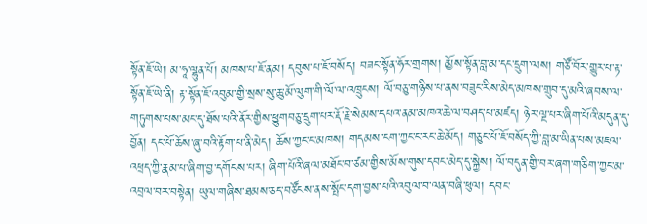སྟོན་ཇོ་ཡེ། མ་ཧཱ་ལྷུན་པོ། མཁས་པ་ཇོ་ནམ། དབུས་པ་ཇོ་བསོད། བཟང་སྟོན་ཧོར་གྲགས། མྱོས་སྟོན་བླ་མ་དང་དྲུག་ལས། གཙོ་བོར་གྱུར་པ་རྟ་སྟོན་ཇོ་ཡེ་ནི། རྟ་སྟོན་ཇོ་འབུམ་གྱི་སྲས་སུ་ཆུ་མོ་ལུག་གི་ལོ་ལ་འཁྲུངས། ལོ་བཅུ་གཉིས་པ་ནས་བཟུང་རིས་མེད་མཁས་གྲུབ་དུ་མའི་ཞབས་ལ་གཏུགས་པས་མང་དུ་ཐོས་པའི་ནོར་གྱིས་ཕྱུགབཅུ་དྲུག་པར་རྡོ་རྗེ་སེམས་དཔའ་ནམ་མཁའ་ཆེ་ལ་བཤད་པ་མཛད། ཉེར་ལྔ་པར་ཞིག་པོའི་མདུན་དུ་བྱོན། དང་པོ་ཆོས་ཞུ་བའི་རྟོག་པ་ནི་མེད། ཆོས་ཀྱང་ང་མཁས། གདམས་ངག་ཀྱང་ང་རང་ཆེ་མོད། གཅུང་པོ་ཇོ་བསོད་ཀྱི་བླ་མ་ཡིན་པས་མཇལ་འཕྲད་ཀྱི་རྣམ་པ་ཞིག་བྱ་དགོངས་པར། ཞིག་པོའི་ཞལ་མཐོང་བ་ཙམ་གྱིས་མོས་གུས་དབང་མེད་དུ་སྐྱེས། ལོ་བདུན་གྱི་བར་ཞག་གཅིག་ཀྱང་མ་འབྲལ་བར་བསྟེན། ཡུལ་གཞིས་ཐམས་ཅད་བཙོངས་ནས་སྤོང་དག་བྱས་པའི་འབུལ་བ་ལན་བཞི་ཕུལ། དབང་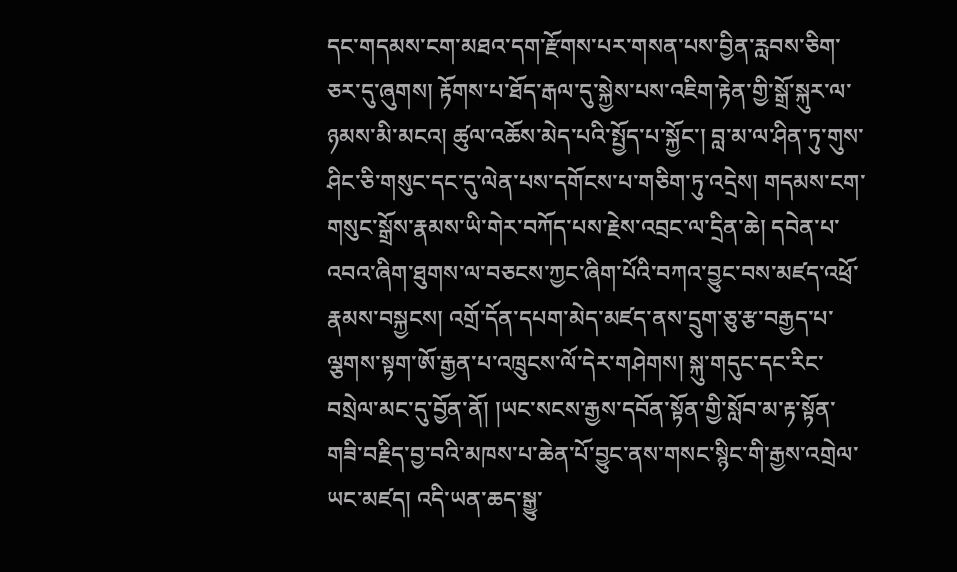དང་གདམས་ངག་མཐའ་དག་རྫོགས་པར་གསན་པས་བྱིན་རླབས་ཅིག་ཅར་དུ་ཞུགས། རྟོགས་པ་ཐོད་རྒལ་དུ་སྐྱེས་པས་འཇིག་རྟེན་གྱི་སྒྲོ་སྐུར་ལ་ཉམས་མི་མངའ། ཚུལ་འཆོས་མེད་པའི་སྤྱོད་པ་སྐྱོང་། བླ་མ་ལ་ཤིན་ཏུ་གུས་ཤིང་ཅི་གསུང་དང་དུ་ལེན་པས་དགོངས་པ་གཅིག་ཏུ་འདྲེས། གདམས་ངག་གསུང་སྒྲོས་རྣམས་ཡི་གེར་བཀོད་པས་རྗེས་འབྲང་ལ་དྲིན་ཆེ། དབེན་པ་འབའ་ཞིག་ཐུགས་ལ་བཅངས་ཀྱང་ཞིག་པོའི་བཀའ་བྱུང་བས་མཛད་འཕྲོ་རྣམས་བསྐྱངས། འགྲོ་དོན་དཔག་མེད་མཛད་ནས་དྲུག་ཅུ་རྩ་བརྒྱད་པ་ལྕགས་སྟག་ཨོ་རྒྱན་པ་འཁྲུངས་ལོ་དེར་གཤེགས། སྐུ་གདུང་དང་རིང་བསྲེལ་མང་དུ་བྱོན་ནོ། །ཡང་སངས་རྒྱས་དབོན་སྟོན་གྱི་སློབ་མ་རྟ་སྟོན་གཟི་བརྗིད་བྱ་བའི་མཁས་པ་ཆེན་པོ་བྱུང་ནས་གསང་སྙིང་གི་རྒྱས་འགྲེལ་ཡང་མཛད། འདི་ཡན་ཆད་སྒྱུ་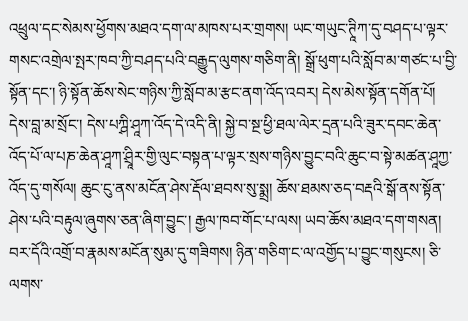འཕྲུལ་དང་སེམས་ཕྱོགས་མཐའ་དག་ལ་མཁས་པར་གྲགས། ཡང་གཡུང་ཊཱིཀ་དུ་བཤད་པ་ལྟར་གསང་འགྲེལ་སྤར་ཁབ་ཀྱི་བཤད་པའི་བརྒྱུད་ལུགས་གཅིག་ནི། སྒྲོ་ཕུག་པའི་སློབ་མ་གཙང་པ་བྱི་སྟོན་དང་། ཉི་སྟོན་ཆོས་སེང་གཉིས་ཀྱི་སློབ་མ་རྩང་ནག་འོད་འབར། དེས་མེས་སྟོན་དགོན་པོ། དེས་བླ་མ་སྲོང་། དེས་པཀྴི་ཤཱཀ་འོད་དེ་འདི་ནི། སྐྱེ་བ་སྔ་ཕྱི་ཐལ་ལེར་དྲན་པའི་ཟུར་དབང་ཆེན་འོད་པོ་ལ་པཎ་ཆེན་ཤཱཀ་ཤྲཱིར་གྱི་ལུང་བསྟན་པ་ལྟར་སྲས་གཉིས་བྱུང་བའི་ཆུང་བ་སྟེ་མཚན་ཤཱཀྱ་འོད་དུ་གསོལ། ཆུང་ངུ་ནས་མངོན་ཤེས་རྡོལ་ཐབས་སུ་སྨྲ། ཆོས་ཐམས་ཅད་བརྡའི་སྒོ་ནས་སྟོན་ཤེས་པའི་བརྟུལ་ཞུགས་ཅན་ཞིག་བྱུང་། རྒྱལ་ཁབ་གོང་པ་ལས། ཡབ་ཆོས་མཐའ་དག་གསན། བར་དོའི་འགྲོ་བ་རྣམས་མངོན་སུམ་དུ་གཟིགས། ཉིན་གཅིག་ང་ལ་འགྱོད་པ་བྱུང་གསུངས། ཅི་ལགས་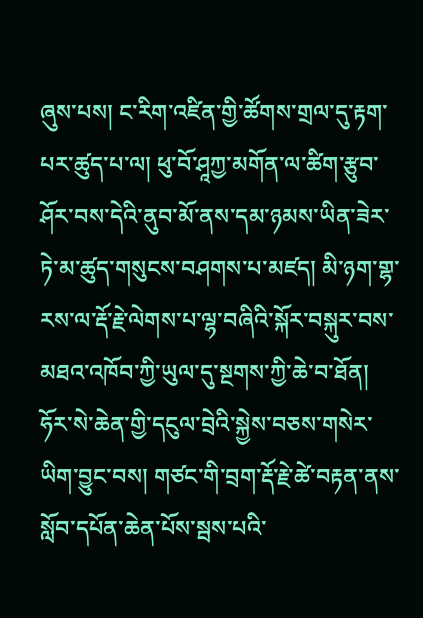ཞུས་པས། ང་རིག་འཛིན་གྱི་ཚོགས་གྲལ་དུ་རྟག་པར་ཚུད་པ་ལ། ཕུ་བོ་ཤཱཀྱ་མགོན་ལ་ཚིག་རྩུབ་ཤོར་བས་དེའི་ནུབ་མོ་ནས་དམ་ཉམས་ཡིན་ཟེར་ཏེ་མ་ཚུད་གསུངས་བཤགས་པ་མཛད། མི་ཉག་གྷ་རས་ལ་རྡོ་རྗེ་ལེགས་པ་ལྷ་བཞིའི་སྐོར་བསྐུར་བས་མཐའ་འཁོབ་ཀྱི་ཡུལ་དུ་སྔགས་ཀྱི་ཆེ་བ་ཐོན། ཧོར་སེ་ཆེན་གྱི་དངུལ་བྲེའི་སྐྱེས་བཅས་གསེར་ཡིག་བྱུང་བས། གཙང་གི་བྲག་རྡོ་རྗེ་ཚེ་བརྟན་ནས་སློབ་དཔོན་ཆེན་པོས་སྦས་པའི་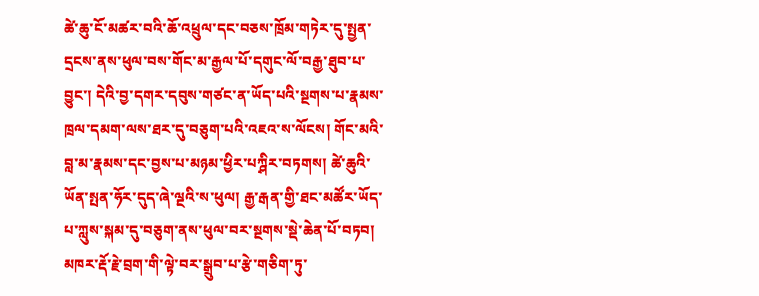ཚེ་ཆུ་ངོ་མཚར་བའི་ཆོ་འཕྲུལ་དང་བཅས་ཁྲོམ་གཏེར་དུ་སྤྱན་དྲངས་ནས་ཕུལ་བས་གོང་མ་རྒྱལ་པོ་དགུང་ལོ་བརྒྱ་ཐུབ་པ་བྱུང་། དེའི་བྱ་དགར་དབུས་གཙང་ན་ཡོད་པའི་སྔགས་པ་རྣམས་ཁྲལ་དམག་ལས་ཐར་དུ་བཅུག་པའི་འཇའ་ས་ལོངས། གོང་མའི་བླ་མ་རྣམས་དང་བྱས་པ་མཉམ་ཕྱིར་པཀྴིར་བཏགས། ཚེ་ཆུའི་ཡོན་སྤན་ཧོར་དུད་ཞེ་ལྔའི་ས་ཕུལ། རྒྱ་རྒན་གྱི་ཐང་མཚོར་ཡོད་པ་ཀླུས་སྐམ་དུ་བཅུག་ནས་ཕུལ་བར་སྔགས་སྡེ་ཆེན་པོ་བཏབ། མཁར་རྡོ་རྗེ་བྲག་གི་ལྟེ་བར་སྒྲུབ་པ་རྩེ་གཅིག་ཏུ་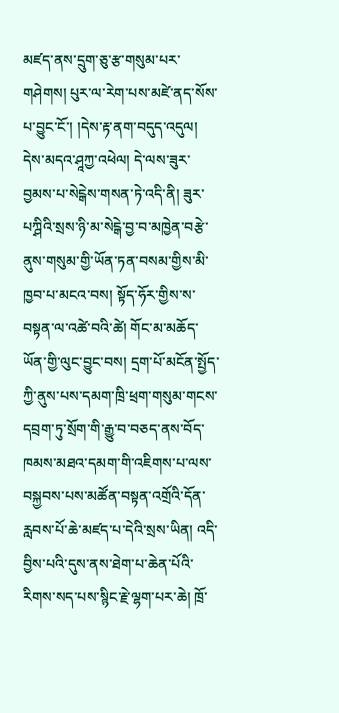མཛད་ནས་དྲུག་ཅུ་རྩ་གསུམ་པར་གཤེགས། པུར་ལ་རེག་པས་མཛེ་ནད་སོས་པ་བྱུང་ངོ་། །དེས་རྟ་ནག་བདུད་འདུལ། དེས་མདའ་ཤཱཀྱ་འཕེལ། དེ་ལས་ཟུར་བྱམས་པ་སེངྒེས་གསན་ཏེ་འདི་ནི། ཟུར་པཀྴིའི་སྲས་ཉི་མ་སེངྒེ་བྱ་བ་མཁྱེན་བརྩེ་ནུས་གསུམ་གྱི་ཡོན་ཏན་བསམ་གྱིས་མི་ཁྱབ་པ་མངའ་བས། སྟོད་ཧོར་གྱིས་ས་བསྟན་ལ་འཚེ་བའི་ཚེ། གོང་མ་མཆོད་ཡོན་གྱི་ལུང་བྱུང་བས། དྲག་པོ་མངོན་སྤྱོད་ཀྱི་ནུས་པས་དམག་ཁྲི་ཕྲག་གསུམ་གངས་དབྲག་ཏུ་སྲོག་གི་རྒྱུ་བ་བཅད་ནས་བོད་ཁམས་མཐའ་དམག་གི་འཇིགས་པ་ལས་བསྐྱབས་པས་མཚོན་བསྟན་འགྲོའི་དོན་རླབས་པོ་ཆེ་མཛད་པ་དེའི་སྲས་ཡིན། འདི་བྱིས་པའི་དུས་ནས་ཐེག་པ་ཆེན་པོའི་རིགས་སད་པས་སྙིང་རྗེ་ལྷག་པར་ཆེ། ཁྲོ་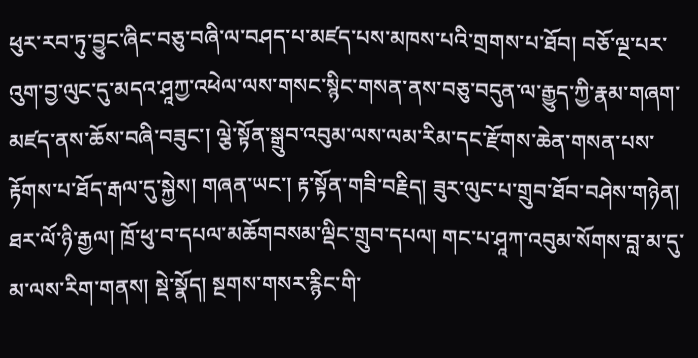ཕུར་རབ་ཏུ་བྱུང་ཞིང་བཅུ་བཞི་ལ་བཤད་པ་མཛད་པས་མཁས་པའི་གྲགས་པ་ཐོབ། བཅོ་ལྔ་པར་འུག་བྱ་ལུང་དུ་མདའ་ཤཱཀྱ་འཕེལ་ལས་གསང་སྙིང་གསན་ནས་བཅུ་བདུན་ལ་རྒྱུད་ཀྱི་རྣམ་གཞག་མཛད་ནས་ཆོས་བཞི་བཟུང་། ལྕེ་སྟོན་སྒྲུབ་འབུམ་ལས་ལམ་རིམ་དང་རྫོགས་ཆེན་གསན་པས་རྟོགས་པ་ཐོད་རྒལ་དུ་སྐྱེས། གཞན་ཡང་། རྟ་སྟོན་གཟི་བརྗིད། ཟུར་ལུང་པ་གྲུབ་ཐོབ་བཤེས་གཉེན། ཐར་ལོ་ཉི་རྒྱལ། ཁྲོ་ཕུ་བ་དཔལ་མཆོགབསམ་ལྡིང་གྲུབ་དཔལ། གང་པ་ཤཱཀ་འབུམ་སོགས་བླ་མ་དུ་མ་ལས་རིག་གནས། སྡེ་སྣོད། སྔགས་གསར་རྙིང་གི་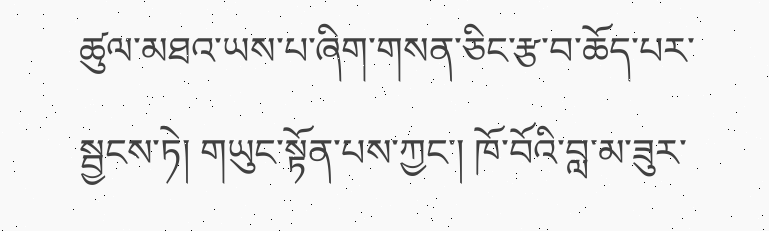ཚུལ་མཐའ་ཡས་པ་ཞིག་གསན་ཅིང་རྩ་བ་ཆོད་པར་སྦྱངས་ཏེ། གཡུང་སྟོན་པས་ཀྱང་། ཁོ་བོའི་བླ་མ་ཟུར་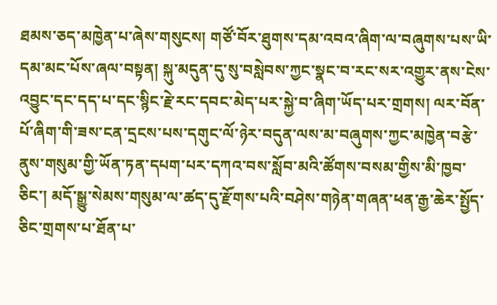ཐམས་ཅད་མཁྱེན་པ་ཞེས་གསུངས། གཙོ་བོར་ཐུགས་དམ་འབའ་ཞིག་ལ་བཞུགས་པས་ཡི་དམ་མང་པོས་ཞལ་བསྟན། སྐུ་མདུན་དུ་སུ་བསླེབས་ཀྱང་སྣང་བ་རང་སར་འགྱུར་ནས་ངེས་འབྱུང་དང་དད་པ་དང་སྙིང་རྗེ་རང་དབང་མེད་པར་སྐྱེ་བ་ཞིག་ཡོད་པར་གྲགས། ལར་བོན་པོ་ཞིག་གི་ཟས་ངན་དྲངས་པས་དགུང་ལོ་ཉེར་བདུན་ལས་མ་བཞུགས་ཀྱང་མཁྱེན་བརྩེ་ནུས་གསུམ་གྱི་ཡོན་ཏན་དཔག་པར་དཀའ་བས་སློབ་མའི་ཚོགས་བསམ་གྱིས་མི་ཁྱབ་ཅིང་། མདོ་སྒྱུ་སེམས་གསུམ་ལ་ཚད་དུ་རྫོགས་པའི་བཤེས་གཉེན་གཞན་ཕན་རྒྱ་ཆེར་སྤྱོད་ཅིང་གྲགས་པ་ཐོན་པ་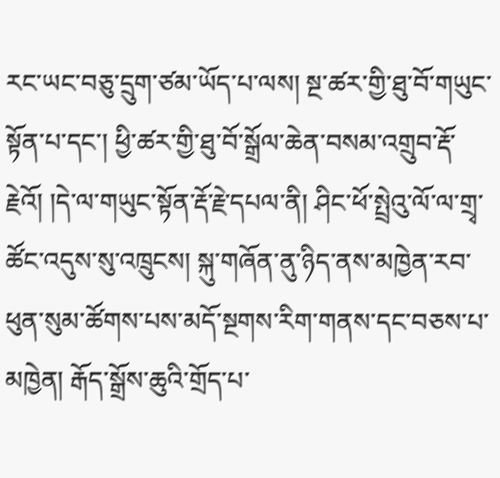རང་ཡང་བཅུ་དྲུག་ཙམ་ཡོད་པ་ལས། སྔ་ཚར་གྱི་ཐུ་བོ་གཡུང་སྟོན་པ་དང་། ཕྱི་ཚར་གྱི་ཐུ་བོ་སྒྲོལ་ཆེན་བསམ་འགྲུབ་རྡོ་རྗེའོ། །དེ་ལ་གཡུང་སྟོན་རྡོ་རྗེ་དཔལ་ནི། ཤིང་ཕོ་སྤྲེའུ་ལོ་ལ་གྲྭ་ཚོང་འདུས་སུ་འཁྲུངས། སྐུ་གཞོན་ནུ་ཉིད་ནས་མཁྱེན་རབ་ཕུན་སུམ་ཚོགས་པས་མདོ་སྔགས་རིག་གནས་དང་བཅས་པ་མཁྱེན། རྒོད་སྒྲོས་ཆུའི་གྲོད་པ་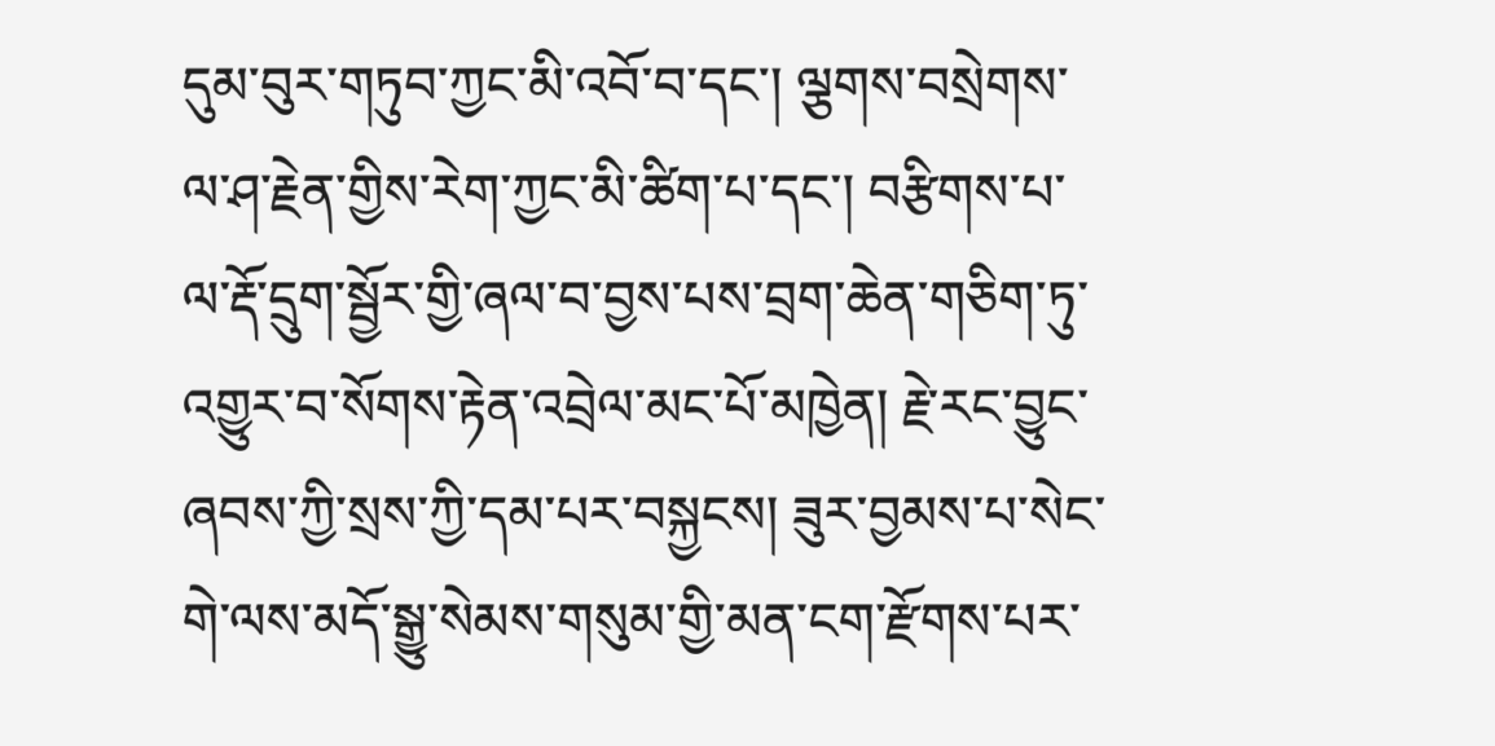དུམ་བུར་གཏུབ་ཀྱང་མི་འབོ་བ་དང་། ལྕགས་བསྲེགས་ལ་ཤ་རྗེན་གྱིས་རེག་ཀྱང་མི་ཚིག་པ་དང་། བརྩིགས་པ་ལ་རྡོ་དྲུག་སྦྱོར་གྱི་ཞལ་བ་བྱས་པས་བྲག་ཆེན་གཅིག་ཏུ་འགྱུར་བ་སོགས་རྟེན་འབྲེལ་མང་པོ་མཁྱེན། རྗེ་རང་བྱུང་ཞབས་ཀྱི་སྲས་ཀྱི་དམ་པར་བསྐྱངས། ཟུར་བྱམས་པ་སེང་གེ་ལས་མདོ་སྒྱུ་སེམས་གསུམ་གྱི་མན་ངག་རྫོགས་པར་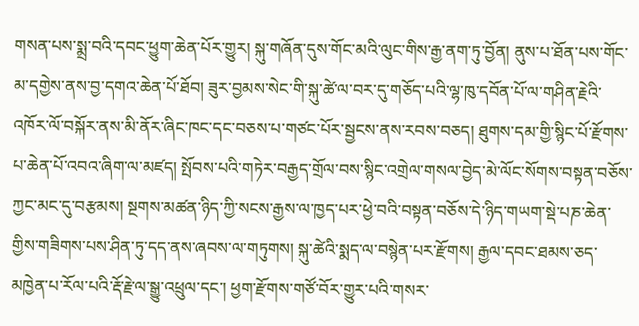གསན་པས་སྨྲ་བའི་དབང་ཕྱུག་ཆེན་པོར་གྱུར། སྐུ་གཞོན་དུས་གོང་མའི་ལུང་གིས་རྒྱ་ནག་ཏུ་བྱོན། ནུས་པ་ཐོན་པས་གོང་མ་དགྱེས་ནས་བྱ་དགའ་ཆེན་པོ་ཐོབ། ཟུར་བྱམས་སེང་གི་སྐུ་ཚེ་ལ་བར་དུ་གཅོད་པའི་ལྷ་ཁུ་དབོན་པོ་ལ་གཤིན་རྗེའི་འཁོར་ལོ་བསྐོར་ནས་མི་ནོར་ཞིང་ཁང་དང་བཅས་པ་གཙང་པོར་སྦྱངས་ནས་རབས་བཅད། ཐུགས་དམ་གྱི་སྙིང་པོ་རྫོགས་པ་ཆེན་པོ་འབའ་ཞིག་ལ་མཛད། སྤོབས་པའི་གཏེར་བརྒྱད་གྲོལ་བས་སྙིང་འགྲེལ་གསལ་བྱེད་མེ་ལོང་སོགས་བསྟན་བཅོས་ཀྱང་མང་དུ་བརྩམས། སྔགས་མཚན་ཉིད་ཀྱི་སངས་རྒྱས་ལ་ཁྱད་པར་ཕྱེ་བའི་བསྟན་བཅོས་དེ་ཉིད་གཡག་སྡེ་པཎ་ཆེན་གྱིས་གཟིགས་པས་ཤིན་ཏུ་དད་ནས་ཞབས་ལ་གཏུགས། སྐུ་ཚེའི་སྨད་ལ་བསྙེན་པར་རྫོགས། རྒྱལ་དབང་ཐམས་ཅད་མཁྱེན་པ་རོལ་པའི་རྡོ་རྗེ་ལ་སྒྱུ་འཕྲུལ་དང་། ཕྱག་རྫོགས་གཙོ་བོར་གྱུར་པའི་གསར་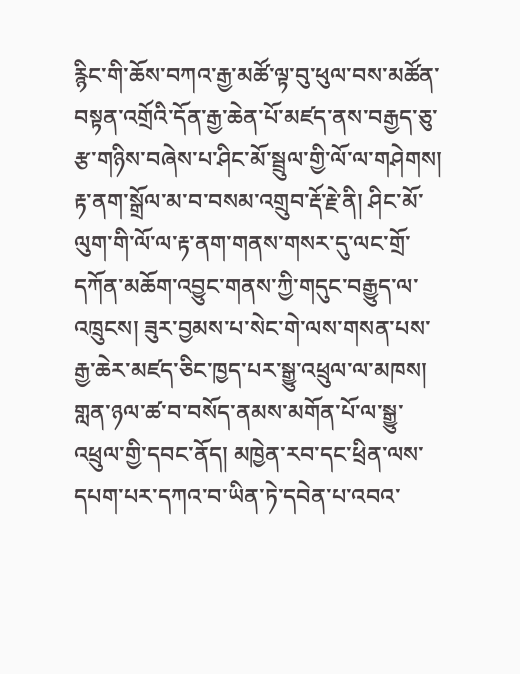རྙིང་གི་ཆོས་བཀའ་རྒྱ་མཚོ་ལྟ་བུ་ཕུལ་བས་མཚོན་བསྟན་འགྲོའི་དོན་རྒྱ་ཆེན་པོ་མཛད་ནས་བརྒྱད་ཅུ་རྩ་གཉིས་བཞེས་པ་ཤིང་མོ་སྦྲུལ་གྱི་ལོ་ལ་གཤེགས། རྟ་ནག་སྒྲོལ་མ་བ་བསམ་འགྲུབ་རྡོ་རྗེ་ནི། ཤིང་མོ་ལུག་གི་ལོ་ལ་རྟ་ནག་གནས་གསར་དུ་ལང་གྲོ་དཀོན་མཆོག་འབྱུང་གནས་ཀྱི་གདུང་བརྒྱུད་ལ་འཁྲུངས། ཟུར་བྱམས་པ་སེང་གེ་ལས་གསན་པས་རྒྱ་ཆེར་མཛད་ཅིང་ཁྱད་པར་སྒྱུ་འཕྲུལ་ལ་མཁས། གླན་ཉལ་ཚ་བ་བསོད་ནམས་མགོན་པོ་ལ་སྒྱུ་འཕྲུལ་གྱི་དབང་ནོད། མཁྱེན་རབ་དང་ཕྲིན་ལས་དཔག་པར་དཀའ་བ་ཡིན་ཏེ་དབེན་པ་འབའ་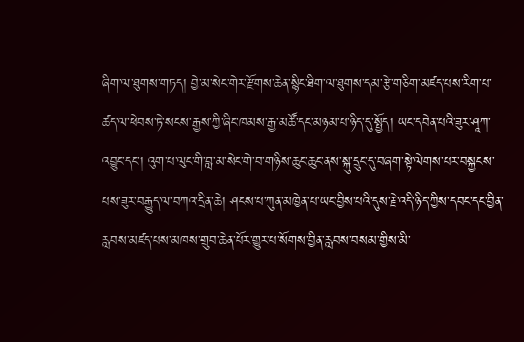ཞིག་ལ་ཐུགས་གཏད། བྱེ་མ་སེང་གེར་རྫོགས་ཆེན་སྙིང་ཐིག་ལ་ཐུགས་དམ་རྩེ་གཅིག་མཛད་པས་རིག་པ་ཚད་ལ་ཕེབས་ཏེ་སངས་རྒྱས་ཀྱི་ཞིང་ཁམས་རྒྱ་མཚོ་དང་མཉམ་པ་ཉིད་དུ་སྤྱོད། ཡང་དབེན་པའི་ཟུར་ཤཱཀ་འབྱུང་དང་། འུག་པ་ལུང་གི་བླ་མ་སེང་གེ་བ་གཉིས་ཆུང་ཆུང་ནས་སྐུ་དྲུང་དུ་བཞག་སྟེ་ལེགས་པར་བསྐྱངས་པས་ཟུར་བརྒྱུད་ལ་བཀའ་དྲིན་ཆེ། ཤངས་པ་ཀུན་མཁྱེན་པ་ཡང་བྱིས་པའི་དུས་རྗེ་འདི་ཉིད་ཀྱིས་དབང་དང་བྱིན་རླབས་མཛད་པས་མཁས་གྲུབ་ཆེན་པོར་གྱུར་པ་སོགས་བྱིན་རླབས་བསམ་གྱིས་མི་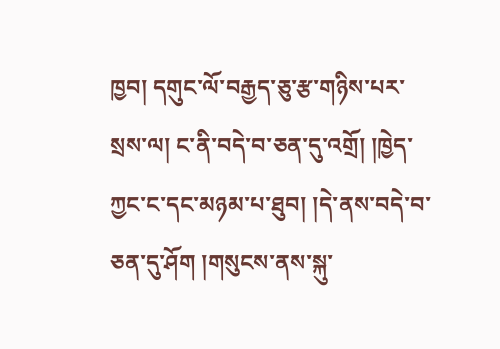ཁྱབ། དགུང་ལོ་བརྒྱད་ཅུ་རྩ་གཉིས་པར་སྲས་ལ། ང་ནི་བདེ་བ་ཅན་དུ་འགྲོ། །ཁྱེད་ཀྱང་ང་དང་མཉམ་པ་ཐུབ། །དེ་ནས་བདེ་བ་ཅན་དུ་ཤོག །གསུངས་ནས་སྐུ་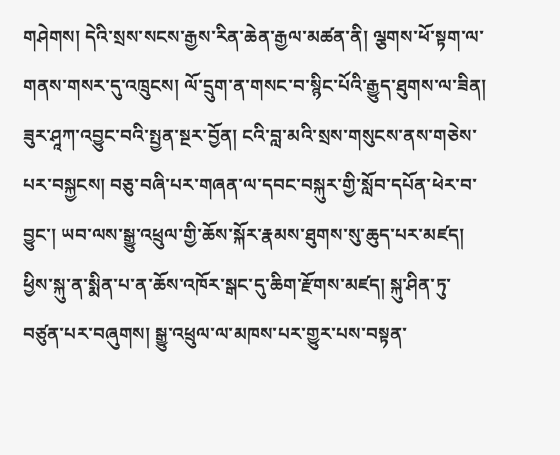གཤེགས། དེའི་སྲས་སངས་རྒྱས་རིན་ཆེན་རྒྱལ་མཚན་ནི། ལྕགས་ཕོ་སྟག་ལ་གནས་གསར་དུ་འཁྲུངས། ལོ་དྲུག་ན་གསང་བ་སྙིང་པོའི་རྒྱུད་ཐུགས་ལ་ཟིན། ཟུར་ཤཱཀ་འབྱུང་བའི་སྤྱན་སྔར་བྱོན། ངའི་བླ་མའི་སྲས་གསུངས་ནས་གཅེས་པར་བསྐྱངས། བཅུ་བཞི་པར་གཞན་ལ་དབང་བསྐུར་གྱི་སློབ་དཔོན་ཕེར་བ་བྱུང་། ཡབ་ལས་སྒྱུ་འཕྲུལ་གྱི་ཆོས་སྐོར་རྣམས་ཐུགས་སུ་ཆུད་པར་མཛད། ཕྱིས་སྐུ་ན་སྨིན་པ་ན་ཆོས་འཁོར་སྒང་དུ་ཆིག་རྫོགས་མཛད། སྐུ་ཤིན་ཏུ་བཙུན་པར་བཞུགས། སྒྱུ་འཕྲུལ་ལ་མཁས་པར་གྱུར་པས་བསྟན་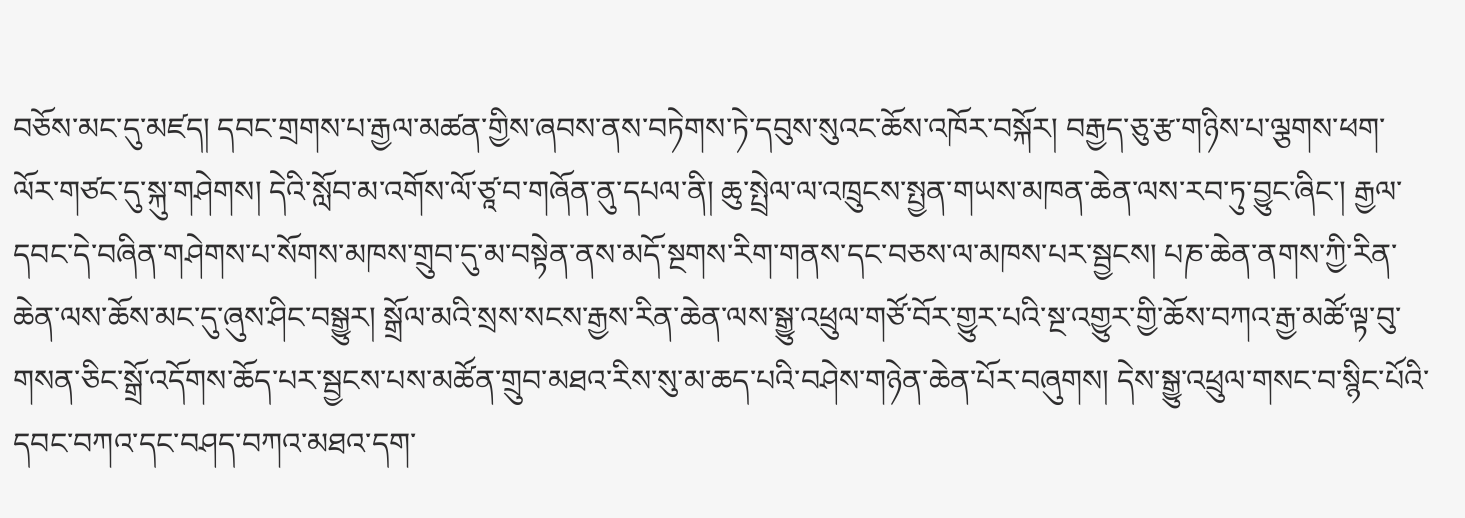བཅོས་མང་དུ་མཛད། དབང་གྲགས་པ་རྒྱལ་མཚན་གྱིས་ཞབས་ནས་བཏེགས་ཏེ་དབུས་སུའང་ཆོས་འཁོར་བསྐོར། བརྒྱད་ཅུ་རྩ་གཉིས་པ་ལྕགས་ཕག་ལོར་གཙང་དུ་སྐུ་གཤེགས། དེའི་སློབ་མ་འགོས་ལོ་ཙཱ་བ་གཞོན་ནུ་དཔལ་ནི། ཆུ་སྤྲེལ་ལ་འཁྲུངས་སྤྱན་གཡས་མཁན་ཆེན་ལས་རབ་ཏུ་བྱུང་ཞིང་། རྒྱལ་དབང་དེ་བཞིན་གཤེགས་པ་སོགས་མཁས་གྲུབ་དུ་མ་བསྟེན་ནས་མདོ་སྔགས་རིག་གནས་དང་བཅས་ལ་མཁས་པར་སྦྱངས། པཎ་ཆེན་ནགས་ཀྱི་རིན་ཆེན་ལས་ཆོས་མང་དུ་ཞུས་ཤིང་བསྒྱུར། སྒྲོལ་མའི་སྲས་སངས་རྒྱས་རིན་ཆེན་ལས་སྒྱུ་འཕྲུལ་གཙོ་བོར་གྱུར་པའི་སྔ་འགྱུར་གྱི་ཆོས་བཀའ་རྒྱ་མཚོ་ལྟ་བུ་གསན་ཅིང་སྒྲོ་འདོགས་ཆོད་པར་སྦྱངས་པས་མཚོན་གྲུབ་མཐའ་རིས་སུ་མ་ཆད་པའི་བཤེས་གཉེན་ཆེན་པོར་བཞུགས། དེས་སྒྱུ་འཕྲུལ་གསང་བ་སྙིང་པོའི་དབང་བཀའ་དང་བཤད་བཀའ་མཐའ་དག་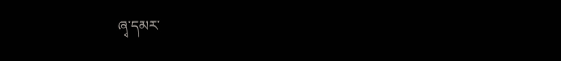ཞྭ་དམར་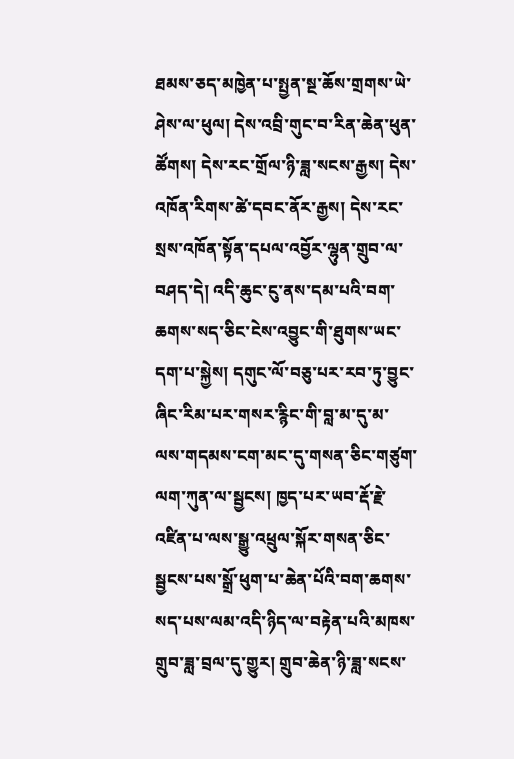ཐམས་ཅད་མཁྱེན་པ་སྤྱན་སྔ་ཆོས་གྲགས་ཡེ་ཤེས་ལ་ཕུལ། དེས་འབྲི་གུང་བ་རིན་ཆེན་ཕུན་ཚོགས། དེས་རང་གྲོལ་ཉི་ཟླ་སངས་རྒྱས། དེས་འཁོན་རིགས་ཚེ་དབང་ནོར་རྒྱས། དེས་རང་སྲས་འཁོན་སྟོན་དཔལ་འབྱོར་ལྷུན་གྲུབ་ལ་བཤད་དེ། འདི་ཆུང་ངུ་ནས་དམ་པའི་བག་ཆགས་སད་ཅིང་ངེས་འབྱུང་གི་ཐུགས་ཡང་དག་པ་སྐྱེས། དགུང་ལོ་བཅུ་པར་རབ་ཏུ་བྱུང་ཞིང་རིམ་པར་གསར་རྙིང་གི་བླ་མ་དུ་མ་ལས་གདམས་ངག་མང་དུ་གསན་ཅིང་གཙུག་ལག་ཀུན་ལ་སྦྱངས། ཁྱད་པར་ཡབ་རྡོ་རྗེ་འཛིན་པ་ལས་སྒྱུ་འཕྲུལ་སྐོར་གསན་ཅིང་སྦྱངས་པས་སྒྲོ་ཕུག་པ་ཆེན་པོའི་བག་ཆགས་སད་པས་ལམ་འདི་ཉིད་ལ་བརྟེན་པའི་མཁས་གྲུབ་ཟླ་བྲལ་དུ་གྱུར། གྲུབ་ཆེན་ཉི་ཟླ་སངས་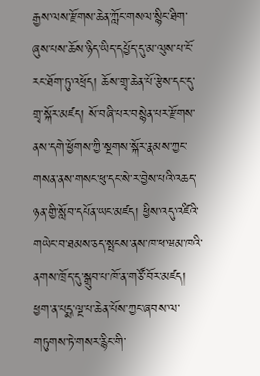རྒྱས་ལས་རྫོགས་ཆེན་ཀློང་གསལ་སྙིང་ཐིག་ཞུས་པས་ཆོས་ཉིད་ཡིད་དཔྱོད་དུ་མ་ལུས་པ་ངོ་རང་ཐོག་ཏུ་འཕྲོད། ཆོས་གྲྭ་ཆེན་པོ་རྩེས་དང་དུ་གྲྭ་སྐོར་མཛད། སོ་བཞི་པར་བསྙེན་པར་རྫོགས་ནས་དགེ་ཕྱོགས་ཀྱི་སྔགས་སྐོར་རྣམས་ཀྱང་གསན་ནས་གསང་ཕུ་དང་སེ་ར་བྱེས་པའི་འཆད་ཉན་གྱི་སློབ་དཔོན་ཡང་མཛད། ཕྱིས་འདུ་འཛིའི་གཡེང་བ་ཐམས་ཅད་སྤངས་ནས་ཁ་ཕ་ཝམ་ཁའི་ནགས་ཁྲོད་དུ་སྒྲུབ་པ་ཁོ་ན་གཙོ་བོར་མཛད། ཕྱག་ན་པདྨ་ལྔ་པ་ཆེན་པོས་ཀྱང་ཞབས་ལ་གཏུགས་ཏེ་གསར་རྙིང་གི་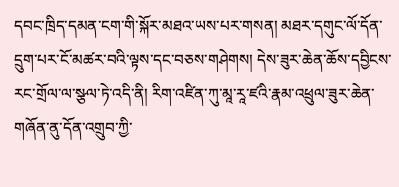དབང་ཁྲིད་དམན་ངག་གི་སྐོར་མཐའ་ཡས་པར་གསན། མཐར་དགུང་ལོ་དོན་དྲུག་པར་ངོ་མཚར་བའི་ལྟས་དང་བཅས་གཤེགས། དེས་ཟུར་ཆེན་ཆོས་དབྱིངས་རང་གྲོལ་ལ་སྩལ་ཏེ་འདི་ནི། རིག་འཛིན་ཀུ་མཱ་རཱ་ཛའི་རྣམ་འཕྲུལ་ཟུར་ཆེན་གཞོན་ནུ་དོན་འགྲུབ་ཀྱི་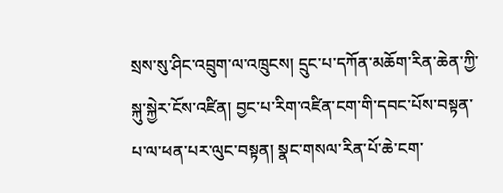སྲས་སུ་ཤིང་འབྲུག་ལ་འཁྲུངས། དྲུང་པ་དཀོན་མཆོག་རིན་ཆེན་ཀྱི་སྐུ་སྐྱེར་ངོས་འཛིན། བྱང་པ་རིག་འཛིན་ངག་གི་དབང་པོས་བསྟན་པ་ལ་ཕན་པར་ལུང་བསྟན། སྣང་གསལ་རིན་པོ་ཆེ་ངག་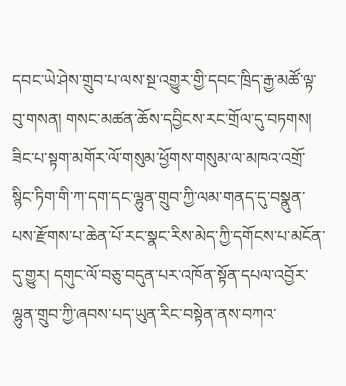དབང་ཡེ་ཤེས་གྲུབ་པ་ལས་སྔ་འགྱུར་གྱི་དབང་ཁྲིད་རྒྱ་མཚོ་ལྟ་བུ་གསན། གསང་མཚན་ཆོས་དབྱིངས་རང་གྲོལ་དུ་བཏགས། ཟིང་པ་སྟག་མགོར་ལོ་གསུམ་ཕྱོགས་གསུམ་ལ་མཁའ་འགྲོ་སྙིང་ཏིག་གི་ཀ་དག་དང་ལྷུན་གྲུབ་ཀྱི་ལམ་གནད་དུ་བསྣུན་པས་རྫོགས་པ་ཆེན་པོ་རང་སྣང་རིས་མེད་ཀྱི་དགོངས་པ་མངོན་དུ་གྱུར། དགུང་ལོ་བཅུ་བདུན་པར་འཁོན་སྟོན་དཔལ་འབྱོར་ལྷུན་གྲུབ་ཀྱི་ཞབས་པད་ཡུན་རིང་བསྟེན་ནས་བཀའ་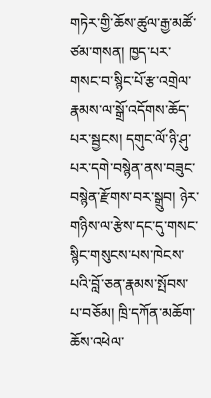གཏེར་གྱི་ཆོས་ཚུལ་རྒྱ་མཚོ་ཙམ་གསན། ཁྱད་པར་གསང་བ་སྙིང་པོ་རྩ་འགྲེལ་རྣམས་ལ་སྒྲོ་འདོགས་ཆོད་པར་སྦྱངས། དགུང་ལོ་ཉི་ཤུ་པར་དགེ་བསྙེན་ནས་བཟུང་བསྙེན་རྫོགས་བར་སྒྲུབ། ཉེར་གཉིས་ལ་རྩེས་དང་དུ་གསང་སྙིང་གསུངས་པས་ཁེངས་པའི་བློ་ཅན་རྣམས་སྤོབས་པ་བཅོམ། ཁྲི་དཀོན་མཆོག་ཆོས་འཕེལ་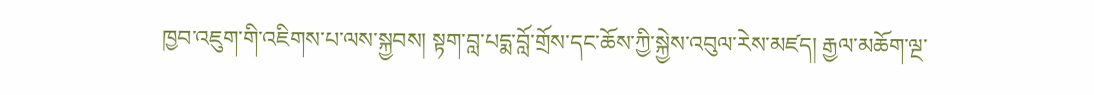ཁྱབ་འཇུག་གི་འཇིགས་པ་ལས་སྐྱབས། སྟག་བླ་པདྨ་བློ་གྲོས་དང་ཆོས་ཀྱི་སྐྱེས་འབུལ་རེས་མཛད། རྒྱལ་མཆོག་ལྔ་